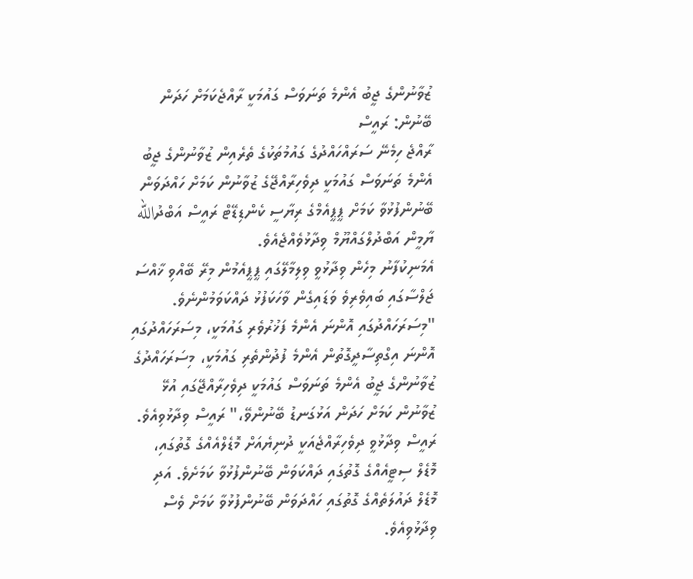ޒުވާނުންގެ ޖީބު އެންމެ ތަނަވަސް ގައުމަކީ ރާއްޖެކަމަށް ހަދަން ބޭނުން: ރައީސް
ރާއްޖެ ހިމެނޭ ސަރައްހައްދުގެ ގައުމުތަކުގެ ތެރެއިން ޒުވާނުންގެ ޖީބު އެންމެ ތަނަވަސް ގައުމަކީ ދިވެހިރާއްޖޭގެ ޒުވާނުން ކަމަށް ހައްދަވަން ބޭނުންފުޅުވާ ކަމަށް ޕީޕީއެމްގެ ރިޔާސީ ކެންޑިޑޭޓް ރައީސް އަބްދުالله ޔާމީން އަބްދުލްގައްޔޫމް ވިދާޅުވެއްޖެއެވެ.
އެމަނިކުފާނު މިހެން ވިދާޅުވީ ވިލިމާލޭގައި ޕީޕީއެމުން މިރޭ ބޭއްވި ޚާއްސަ ޖަލްސާގައި ބައިވެރިވެ ވަޑައިގެން ވާހަކަފުޅު ދައްކަވަމުންނެވެ.
"މިސަރަހައްދުގައި އޮންނަ އެންމެ ފަޚުރުވެރި ގައުމަކީ، މިސަރަހައްދުގައި އޮންނަ އިގްތިސާދީގޮތުން އެންމެ ފުދުންތެރި ގައުމަކީ، މިސަރަހައްދުގެ ޒުވާނުންގެ ޖީބު އެންމެ ތަނަވަސް ގައުމަކީ ދިވެހިރާއްޖޭގައި އުޅޭ ޒުވާނުން ކަމަށް ހަދަން އަޅުގަނޑު ބޭނުންވޭ،" ރައީސް ވިދާޅުވިއެވެ.
ރައީސް ވިދާޅުވީ ދިވެހިރާއްޖެއަކީ ދުނިޔެއަށް މޮޑެލްއެއްގެ ގޮތުގައި، މޮޑެލް ސިޓީއެއްގެ ގޮތުގައި ދައްކަވަން ބޭނުންފުޅުވާ ކަމަށެވެ. އަދި މޮޑެލް ދައުލަތެއްގެ ގޮތުގައި ހައްދަވަން ބޭނުންފުޅުވާ ކަމަށް ވެސް ވިދާޅުވިއެވެ.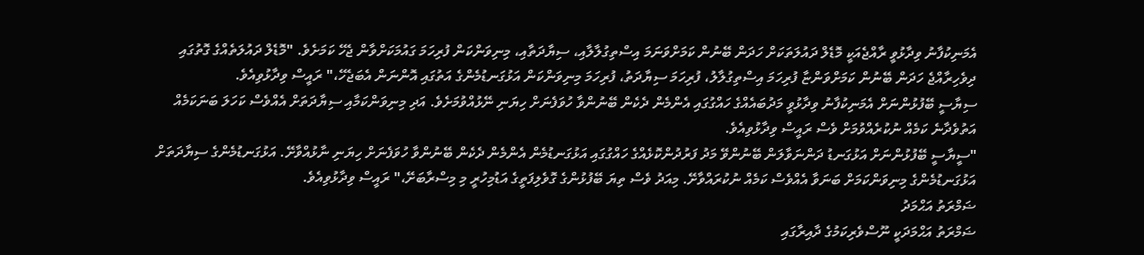އެމަނިކުފާނު ވިދާޅުވީ ރާއްޖެއަކީ މޮޑެލް ދައުލަތަކަށް ހަދަން ބޭނުން ކަމަށްވަނަމަ އިސްތިގުލާލާއި، ސިޔާދަތާއި، މިނިވަންކަން ފުރިހަމަ ގައުމަކަށްވާން ޖެހޭ ކަމަށެވެ. "މޮޑެލް ދައުލަތެއްގެ ގޮތުގައި ދިވެހިރާއްޖެ ހަދަން ބޭނުން ކަމަށްވަންޏާ ފުރިހަމަ އިސްތިގުލާލު، ފުރިހަމަ ސިޔާދަތު، ފުރިހަމަ މިނިވަންކަން އަޅުގަނޑުމެންގެ އަތުގައި އޮންނަން އެބަޖެހޭ،" ރައީސް ވިދާޅުވިއެވެ.
ސިޔާސީ ބޭފުޅުންނަށް އެމަނިކުފާނު ވިދާޅުވީ މަދުބައެއްގެ ހައްގުގައި އެންމެން ދެކެން ބޭނުންވާ ހުވަފެނަށް ހިޔަނި ނޭޅުއްވުމަށެވެ. އަދި މިނިވަންކަމާއި ސިޔާދަތަށް އެއްވެސް ކަހަލަ ބަނަކަމެއް އަތުވެދާނެ ކަމެއް ނުކުރެއްވުމަށް ވެސް ރައީސް ވިދާޅުވިއެވެ.
"ސީޔާސީ ބޭފުޅުންނަށް އަޅުގަނޑު ދަންނަވާލަން ބޭނުންވޭ މަދު ފަރުދުންކޮޅެއްގެ ހައްގުގައި އަޅުގަނޑުމެން އެންމެން ދެކެން ބޭނުންވާ ހުވަފެނަށް ހިޔަނި ނާޅުއްވާށޭ. އަޅުގަނޑުމެންގެ ސިޔާދަތަށް އަޅުގަނޑުމެންގެ މިނިވަންކަމަށް ބަނަވާ އެއްވެސް ކަމެއް ނުކުރައްވާށޭ. މިއަދު ވެސް ތިޔަ ބޭފުޅުންގެ ގޮވެލިފަތީގެ އަޑުމިހުރީ މި މިސްރާބަށޭ،" ރައީސް ވިދާޅުވިއެވެ.
ޟަމްރަތު އަޙްމަދު
ޟަމްރަތު އަޙްމަދަކީ ނޫސްވެރިކަމުގެ ދާއިރާގައި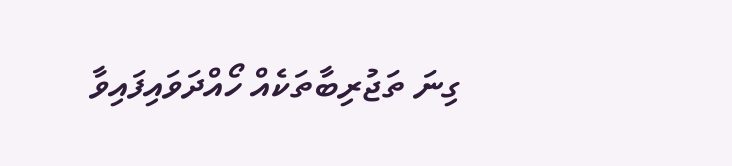ގިނަ ތަޖުރިބާތަކެއް ހޯއްދަވައިފައިވާ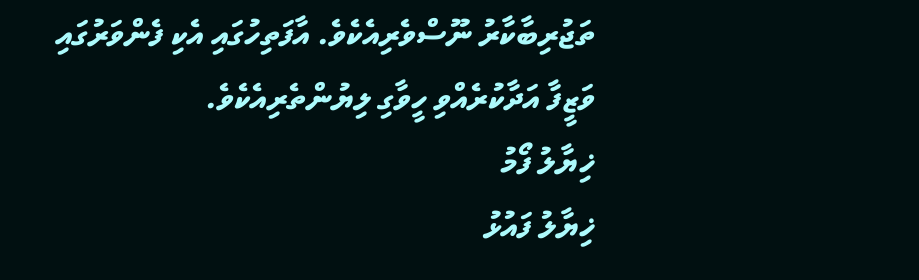ތަޖުރިބާކާރު ނޫސްވެރިއެކެވެ. އާފަތިހުގައި އެކި ފެންވަރުގައި ވަޒީފާ އަދާކުރެއްވި ހީވާގި ލިޔުންތެރިއެކެވެ.
ޚިޔާލު ފޯމު
ޚިޔާލު ފައުޅު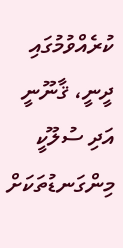ކުރެއްވުމުގައި ދީނީ، ޤާނޫނީ އަދި ސުލޫކީ މިންގަނޑުތަކަށް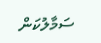ސަމާލުކަން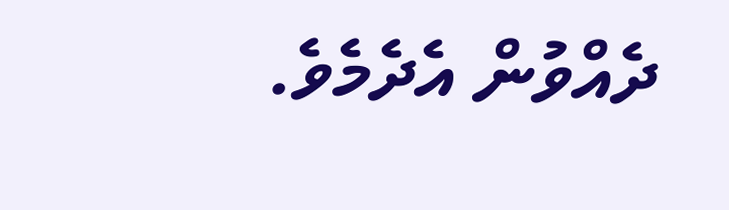ދެއްވުން އެދެމެވެ.